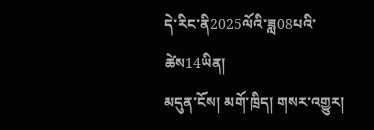དེ་རིང་ནི2025ལོའི་ཟླ08པའི་ཚེས14ཡིན།
མདུན་ངོས། མགོ་ཁྲིད། གསར་འགྱུར།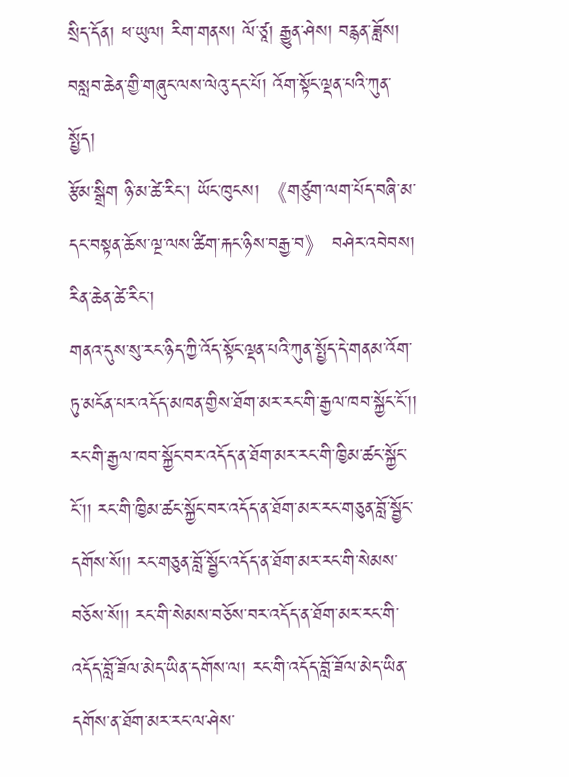སྲིད་དོན། ཕ་ཡུལ། རིག་གནས། ལོ་ཙཱ། རྒྱུན་ཤེས། བརྙན་ཟློས།
བསླབ་ཆེན་གྱི་གཞུང་ལས་ལེའུ་དང་པོ། འོག་སྟོང་ལྡན་པའི་ཀུན་སྤྱོད།
རྩོམ་སྒྲིག ཉི་མ་ཚེ་རིང་། ཡོང་ཁུངས། 《གཙུག་ལག་པོད་བཞི་མ་དང་བསྟན་ཆོས་ལྔ་ལས་ཚིག་རྐང་ཉིས་བརྒྱ་བ》 བཤེར་འབེབས། རིན་ཆེན་ཚེ་རིང་།
གནའ་དུས་སུ་རང་ཉིད་ཀྱི་འོད་སྟོང་ལྡན་པའི་ཀུན་སྤྱོད་དེ་གནམ་འོག་ཏུ་མངོན་པར་འདོད་མཁན་གྱིས་ཐོག་མར་རང་གི་རྒྱལ་ཁབ་སྐྱོང་ངོ་།། རང་གི་རྒྱལ་ཁབ་སྐྱོང་བར་འདོད་ན་ཐོག་མར་རང་གི་ཁྱིམ་ཚང་སྐྱོང་ངོ་།། རང་གི་ཁྱིམ་ཚང་སྐྱོང་བར་འདོད་ན་ཐོག་མར་རང་གཅུན་བློ་སྦྱོང་དགོས་སོ།། རང་གཅུན་བློ་སྦྱོང་འདོད་ན་ཐོག་མར་རང་གི་སེམས་བཅོས་སོ།། རང་གི་སེམས་བཅོས་བར་འདོད་ན་ཐོག་མར་རང་གི་འདོད་བློ་ཟོལ་མེད་ཡིན་དགོས་ལ། རང་གི་འདོད་བློ་ཟོལ་མེད་ཡིན་དགོས་ན་ཐོག་མར་རང་ལ་ཤེས་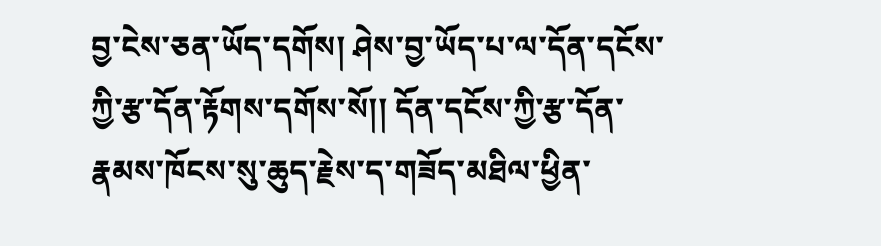བྱ་ངེས་ཅན་ཡོད་དགོས། ཤེས་བྱ་ཡོད་པ་ལ་དོན་དངོས་ཀྱི་རྩ་དོན་རྟོགས་དགོས་སོ།། དོན་དངོས་ཀྱི་རྩ་དོན་རྣམས་ཁོངས་སུ་ཆུད་རྗེས་ད་གཟོད་མཐིལ་ཕྱིན་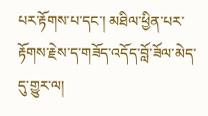པར་རྟོགས་པ་དང་། མཐིལ་ཕྱིན་པར་རྟོགས་རྗེས་ད་གཟོད་འདོད་བློ་ཟོལ་མེད་དུ་གྱུར་ལ།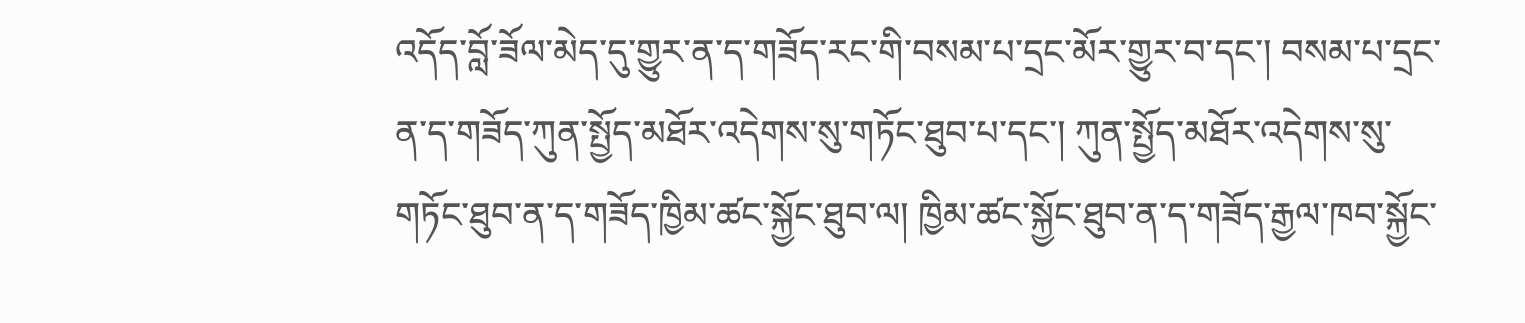འདོད་བློ་ཟོལ་མེད་དུ་གྱུར་ན་ད་གཟོད་རང་གི་བསམ་པ་དྲང་མོར་གྱུར་བ་དང་། བསམ་པ་དྲང་ན་ད་གཟོད་ཀུན་སྤྱོད་མཐོར་འདེགས་སུ་གཏོང་ཐུབ་པ་དང་། ཀུན་སྤྱོད་མཐོར་འདེགས་སུ་གཏོང་ཐུབ་ན་ད་གཟོད་ཁྱིམ་ཚང་སྐྱོང་ཐུབ་ལ། ཁྱིམ་ཚང་སྐྱོང་ཐུབ་ན་ད་གཟོད་རྒྱལ་ཁབ་སྐྱོང་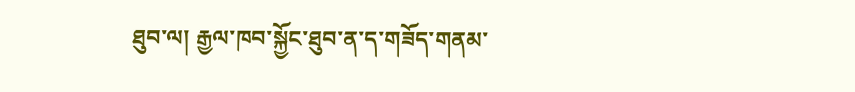ཐུབ་ལ། རྒྱལ་ཁབ་སྐྱོང་ཐུབ་ན་ད་གཟོད་གནམ་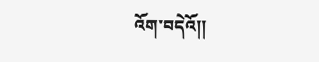འོག་བདེའོ།།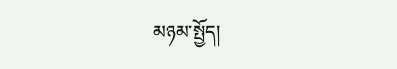མཉམ་སྤྱོད།